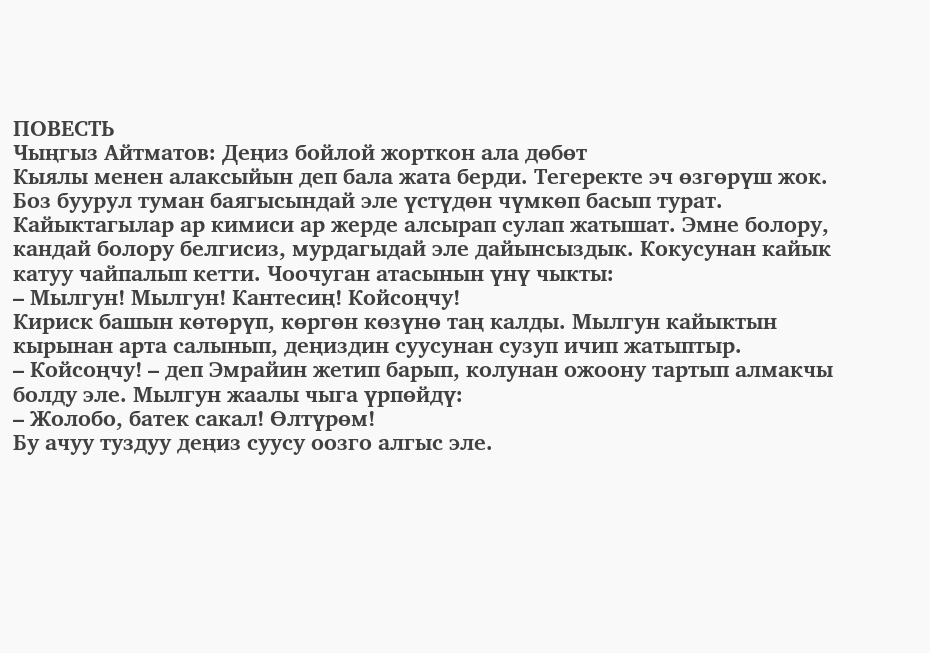ПОВЕСТЬ
Чыңгыз Айтматов: Деңиз бойлой жорткон ала дөбөт
Кыялы менен алаксыйын деп бала жата берди. Тегеректе эч өзгөрүш жок. Боз буурул туман баягысындай эле үстүдөн чүмкөп басып турат. Кайыктагылар ар кимиси ар жерде алсырап сулап жатышат. Эмне болору, кандай болору белгисиз, мурдагыдай эле дайынсыздык. Кокусунан кайык катуу чайпалып кетти. Чоочуган атасынын үнү чыкты:
– Мылгун! Мылгун! Кантесиң! Койсоңчу!
Кириск башын көтөрүп, көргөн көзүнө таң калды. Мылгун кайыктын кырынан арта салынып, деңиздин суусунан сузуп ичип жатыптыр.
– Койсоңчу! – деп Эмрайин жетип барып, колунан ожоону тартып алмакчы болду эле. Мылгун жаалы чыга үрпөйдү:
– Жолобо, батек сакал! Өлтүрөм!
Бу ачуу туздуу деңиз суусу оозго алгыс эле.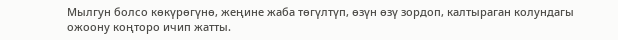Мылгун болсо көкүрөгүнө, жеңине жаба төгүлтүп, өзүн өзү зордоп, калтыраган колундагы ожоону коңторо ичип жатты.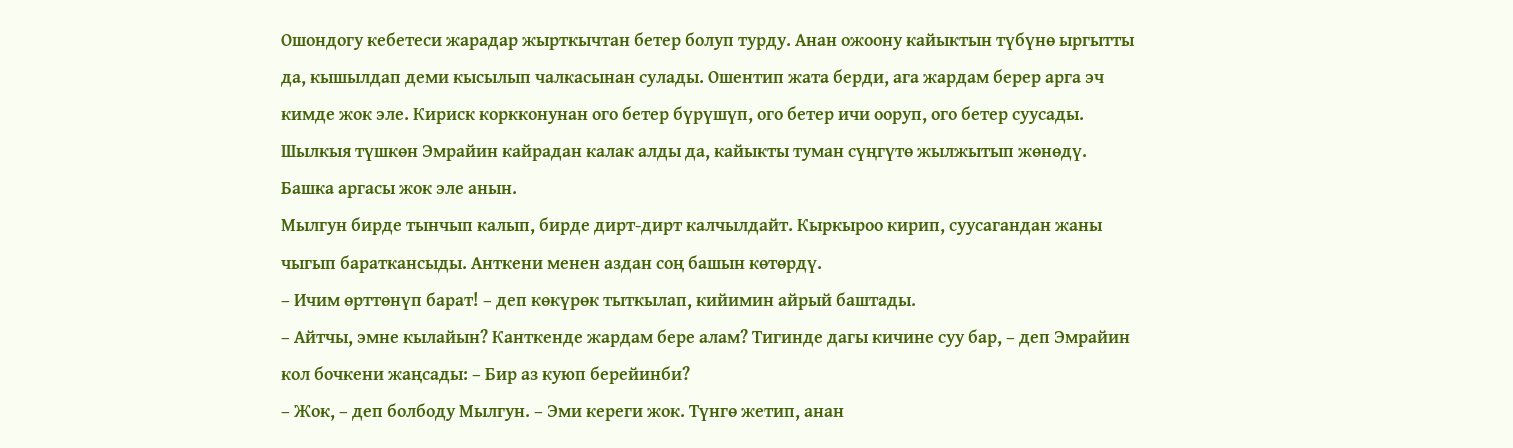Ошондогу кебетеси жарадар жырткычтан бетер болуп турду. Анан ожоону кайыктын түбүнө ыргытты да, кышылдап деми кысылып чалкасынан сулады. Ошентип жата берди, ага жардам берер арга эч кимде жок эле. Кириск коркконунан ого бетер бүрүшүп, ого бетер ичи ооруп, ого бетер суусады. Шылкыя түшкөн Эмрайин кайрадан калак алды да, кайыкты туман сүңгүтө жылжытып жөнөдү. Башка аргасы жок эле анын.
Мылгун бирде тынчып калып, бирде дирт-дирт калчылдайт. Кыркыроо кирип, суусагандан жаны чыгып бараткансыды. Анткени менен аздан соң башын көтөрдү.
– Ичим өрттөнүп барат! – деп көкүрөк тыткылап, кийимин айрый баштады.
– Айтчы, эмне кылайын? Канткенде жардам бере алам? Тигинде дагы кичине суу бар, – деп Эмрайин кол бочкени жаңсады: – Бир аз куюп берейинби?
– Жок, – деп болбоду Мылгун. – Эми кереги жок. Түнгө жетип, анан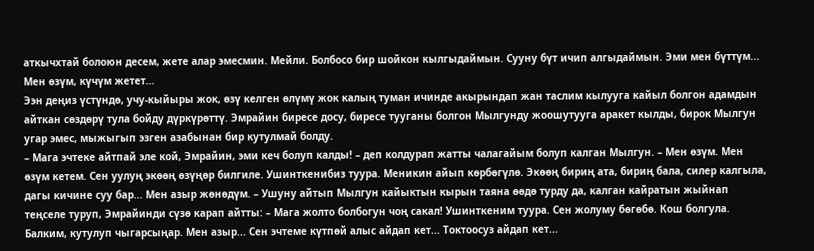аткычхтай болоюн десем, жете алар эмесмин. Мейли. Болбосо бир шойкон кылгыдаймын. Сууну бүт ичип алгыдаймын. Эми мен бүттүм... Мен өзүм, күчүм жетет...
Ээн деңиз үстүндө, учу-кыйыры жок, өзү келген өлүмү жок калың туман ичинде акырындап жан таслим кылууга кайыл болгон адамдын айткан сөздөрү тула бойду дүркүрөттү. Эмрайин биресе досу, биресе тууганы болгон Мылгунду жоошутууга аракет кылды, бирок Мылгун угар эмес, мыжыгып эзген азабынан бир кутулмай болду.
– Мага эчтеке айтпай эле кой, Эмрайин, эми кеч болуп калды! – деп колдурап жатты чалагайым болуп калган Мылгун. – Мен өзүм. Мен өзүм кетем. Сен уулуң экөөң өзүңөр билгиле. Ушинткенибиз туура. Меникин айып көрбөгүлө. Экөөң бириң ата, бириң бала, силер калгыла, дагы кичине суу бар... Мен азыр жөнөдүм. – Ушуну айтып Мылгун кайыктын кырын таяна өөдө турду да, калган кайратын жыйнап теңселе туруп, Эмрайинди сүзө карап айтты: – Мага жолто болбогун чоң сакал! Ушинткеним туура. Сен жолуму бөгөбө. Кош болгула. Балким, кутулуп чыгарсыңар. Мен азыр... Сен эчтеме күтпөй алыс айдап кет... Токтоосуз айдап кет...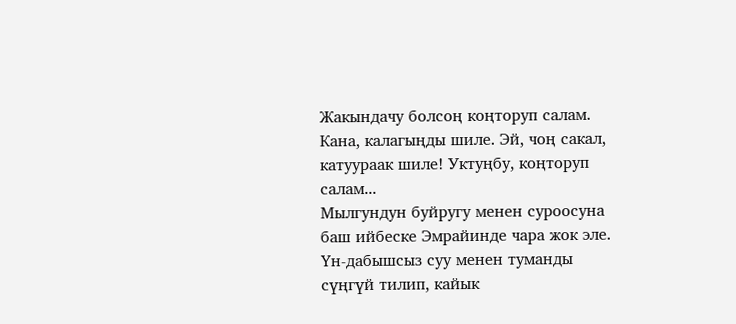Жакындачу болсоң коңторуп салам. Кана, калагыңды шиле. Эй, чоң сакал, катуураак шиле! Уктуңбу, коңторуп салам...
Мылгундун буйругу менен суроосуна баш ийбеске Эмрайинде чара жок эле. Үн-дабышсыз суу менен туманды сүңгүй тилип, кайык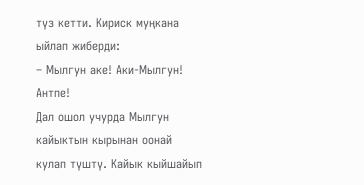түз кетти. Кириск муңкана ыйлап жиберди:
– Мылгун аке! Аки-Мылгун! Антпе!
Дал ошол учурда Мылгун кайыктын кырынан оонай кулап түштү. Кайык кыйшайып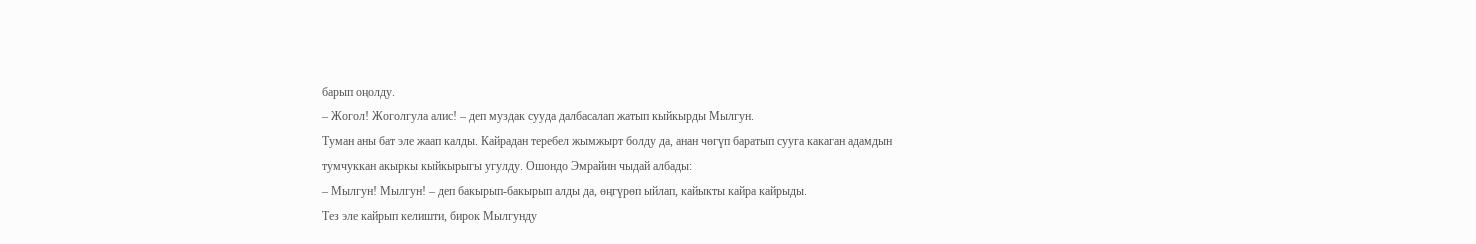барып оңолду.
– Жогол! Жоголгула алис! – деп муздак сууда далбасалап жатып кыйкырды Мылгун.
Туман аны бат эле жаап калды. Кайрадан теребел жымжырт болду да, анан чөгүп баратып сууга какаган адамдын тумчуккан акыркы кыйкырыгы угулду. Ошондо Эмрайин чыдай албады:
– Мылгун! Мылгун! – деп бакырып-бакырып алды да, өңгүрөп ыйлап, кайыкты кайра кайрыды.
Тез эле кайрып келишти, бирок Мылгунду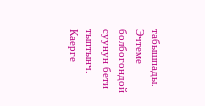табышпады. Эчтеме болбогондой суунун бети тыптынч. Каерге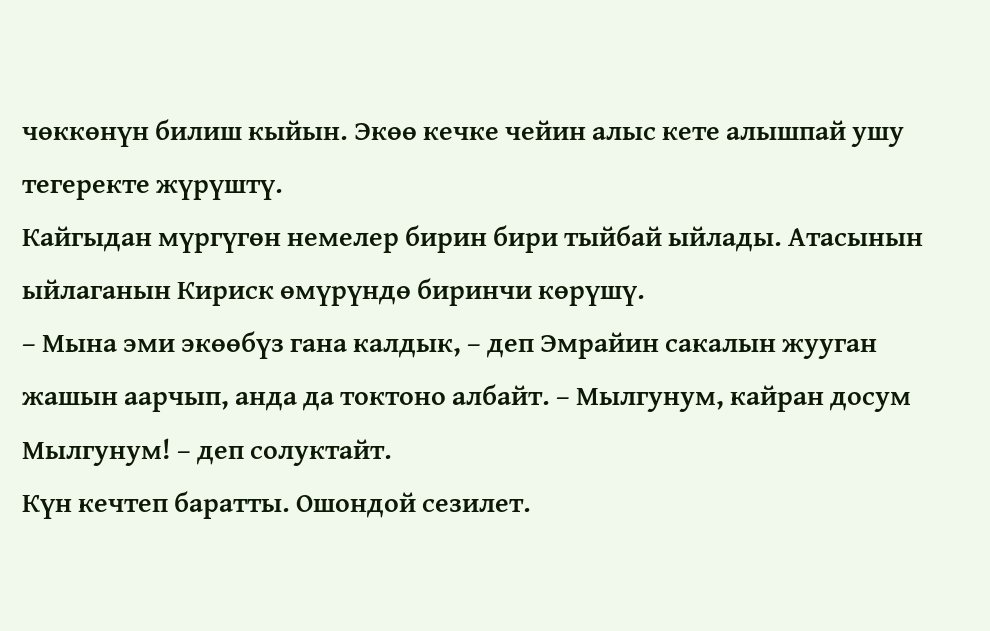чөккөнүн билиш кыйын. Экөө кечке чейин алыс кете алышпай ушу тегеректе жүрүштү.
Кайгыдан мүргүгөн немелер бирин бири тыйбай ыйлады. Атасынын ыйлаганын Кириск өмүрүндө биринчи көрүшү.
– Мына эми экөөбүз гана калдык, – деп Эмрайин сакалын жууган жашын аарчып, анда да токтоно албайт. – Мылгунум, кайран досум Мылгунум! – деп солуктайт.
Күн кечтеп баратты. Ошондой сезилет.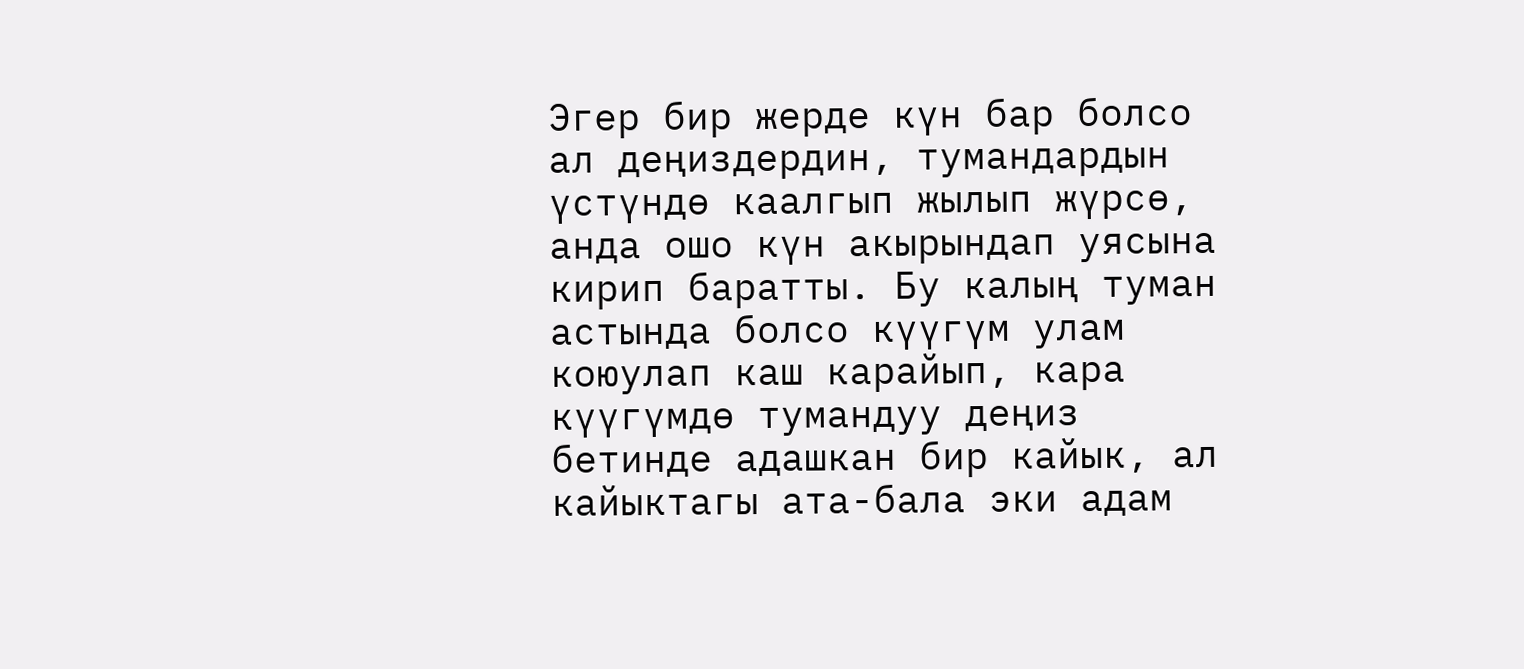Эгер бир жерде күн бар болсо ал деңиздердин, тумандардын үстүндө каалгып жылып жүрсө, анда ошо күн акырындап уясына кирип баратты. Бу калың туман астында болсо күүгүм улам коюулап каш карайып, кара күүгүмдө тумандуу деңиз бетинде адашкан бир кайык, ал кайыктагы ата-бала эки адам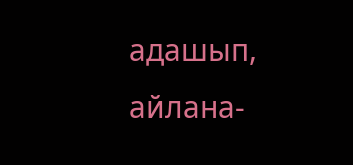адашып, айлана-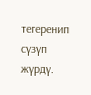тегеренип сүзүп жүрдү.